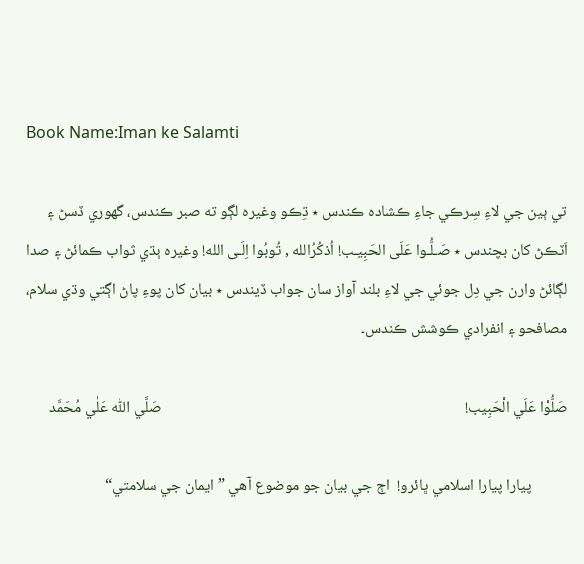Book Name:Iman ke Salamti

تي ٻين جي لاءِ سِرڪي جاءِ ڪشاده ڪندس ٭ ڌِڪو وغيره لڳو ته صبر ڪندس، گھوري ڏسڻ ۽ اَٽڪڻ کان بچندس ٭ صَـلُّـوا عَلَی الحَبِيـب! اُذکُرُالله , تُوبُوا اِلَـی الله! وغيره ٻڌي ثواب ڪمائڻ ۽ صدا لڳائڻ وارن جي دِل جوئي جي لاءِ بلند آواز سان جواب ڏيندس ٭ بيان کان پوءِ پاڻ اڳتي وڌي سلام، مصافحو ۽ انفرادي ڪوشش ڪندس۔

صَلُّوْا عَلَي الْحَبِيب!                                                                                      صَلَّي اللّٰه عَلٰي مُحَمَّد

          پيارا پيارا اسلامي ڀائرو!  اڄ جي بيان جو موضوع آهي ”ايمان جي سلامتي“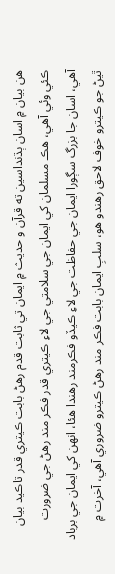هن بيان ۾ اسان ٻڌنداسين ته قرآن و حديث ۾ ايمان تي ثابت قدم رهڻ بابت ڪيتري قدر تاڪيد بيان ڪئي وئي آهي، هڪ مسلمان کي ايمان جي سلامتي جي لاءِ ڪيتري قدر فڪر مند رهڻ جي ضرورت آهي، اسان جا بزرگ سڳورا ايمان جي حفاظت جي لاءِ ڪيڏو فڪرمند رهندا هئا، انهن کي ايمان جي برباد ٿيڻ جو ڪيترو خوف لاحق رهندو هو، سلبِ ايمان بابت فڪر مند رهڻ ڪيترو ضروري آهي، آخرت ۾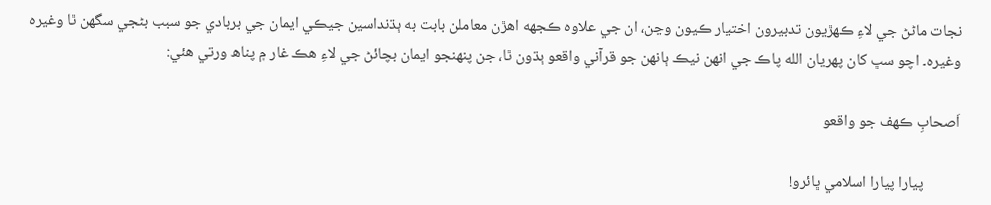نجات ماڻڻ جي لاءِ ڪهڙيون تدبيرون اختيار ڪيون وڃن، ان جي علاوه ڪجهه اهڙن معاملن بابت به ٻڌنداسين جيڪي ايمان جي بربادي جو سبب بڻجي سگهن ٿا وغيره وغيره۔ اچو سڀ کان پهريان الله پاڪ جي انهن نيڪ ٻانهن جو قرآني واقعو ٻڌون ٿا، جن پنهنجو ايمان بچائڻ جي لاءِ هڪ غار ۾ پناھ ورتي هئي:

اَصحابِ ڪهف جو واقعو

          پيارا پيارا اسلامي ڀائرو!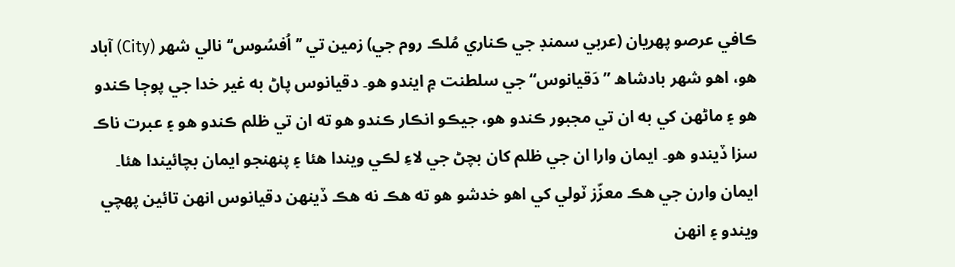ڪافي عرصو پهريان (عربي سمنڊ جي ڪناري مُلڪ روم جي) زمين تي ’’اُفسُوس‘‘ نالي شهر (City) آباد هو، اهو شهر بادشاھ ”دَقيانوس“ جي سلطنت ۾ ايندو هو۔ دقيانوس پاڻ به غير خدا جي پوڄا ڪندو هو ۽ ماڻهن کي به ان تي مجبور ڪندو هو، جيڪو انڪار ڪندو هو ته ان تي ظلم ڪندو هو ۽ عبرت ناڪ سزا ڏيندو هو۔ ايمان وارا ان جي ظلم کان بچڻ جي لاءِ لڪي ويندا هئا ۽ پنهنجو ايمان بچائيندا هئا۔ ايمان وارن جي هڪ معزّز ٽولي کي اهو خدشو هو ته هڪ نه هڪ ڏينهن دقيانوس انهن تائين پهچي ويندو ۽ انهن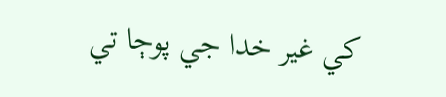کي غير خدا جي پوڄا تي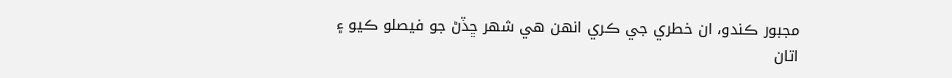مجبور ڪندو، ان خطري جي ڪري انهن هي شهر ڇڏڻ جو فيصلو ڪيو ۽ اتان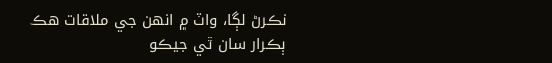نڪرڻ لڳا، واٽ ۾ انهن جي ملاقات هڪ ٻڪرار سان ٿي جيڪو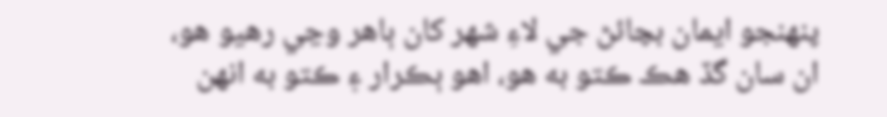پنهنجو ايمان بچائڻ جي لاءِ شهر کان ٻاهر وڃي رهيو هو، ان سان گڏ هڪ ڪتو به هو، اهو ٻڪرار ۽ ڪتو به انهن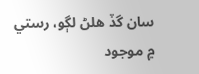سان گڏ هلڻ لڳو، رستي ۾ موجود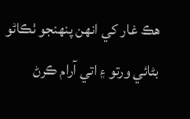هڪ غار کي انهن پنهنجو ٺڪاڻو بڻائي ورتو ۽ اتي آرام ڪرڻ